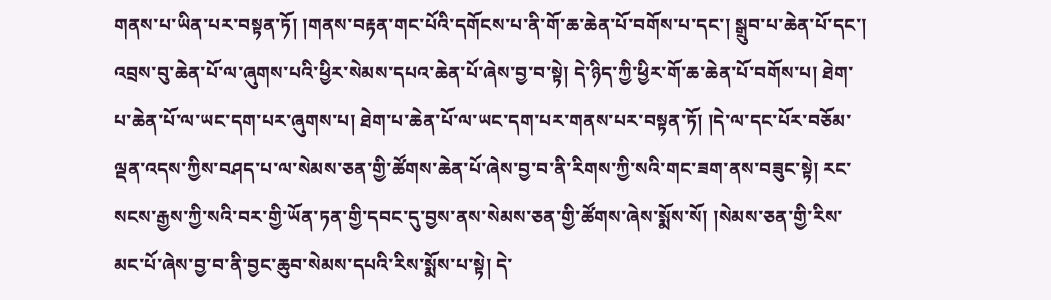གནས་པ་ཡིན་པར་བསྟན་ཏོ། །གནས་བརྟན་གང་པོའི་དགོངས་པ་ནི་གོ་ཆ་ཆེན་པོ་བགོས་པ་དང་། སྒྲུབ་པ་ཆེན་པོ་དང་། འབྲས་བུ་ཆེན་པོ་ལ་ཞུགས་པའི་ཕྱིར་སེམས་དཔའ་ཆེན་པོ་ཞེས་བྱ་བ་སྟེ། དེ་ཉིད་ཀྱི་ཕྱིར་གོ་ཆ་ཆེན་པོ་བགོས་པ། ཐེག་པ་ཆེན་པོ་ལ་ཡང་དག་པར་ཞུགས་པ། ཐེག་པ་ཆེན་པོ་ལ་ཡང་དག་པར་གནས་པར་བསྟན་ཏོ། །དེ་ལ་དང་པོར་བཅོམ་ལྡན་འདས་ཀྱིས་བཤད་པ་ལ་སེམས་ཅན་གྱི་ཚོགས་ཆེན་པོ་ཞེས་བྱ་བ་ནི་རིགས་ཀྱི་སའི་གང་ཟག་ནས་བཟུང་སྟེ། རང་སངས་རྒྱས་ཀྱི་སའི་བར་གྱི་ཡོན་ཏན་གྱི་དབང་དུ་བྱས་ནས་སེམས་ཅན་གྱི་ཚོགས་ཞེས་སྨོས་སོ། །སེམས་ཅན་གྱི་རིས་མང་པོ་ཞེས་བྱ་བ་ནི་བྱང་ཆུབ་སེམས་དཔའི་རིས་སྨོས་པ་སྟེ། དེ་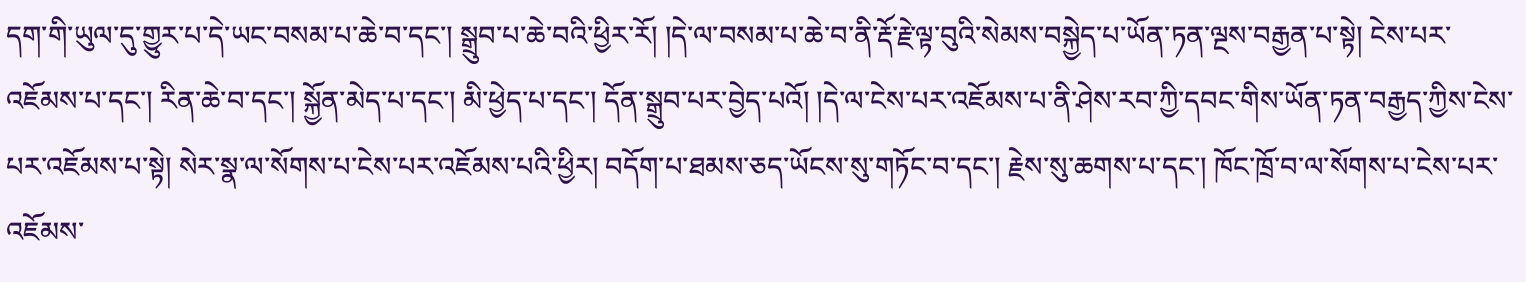དག་གི་ཡུལ་དུ་གྱུར་པ་དེ་ཡང་བསམ་པ་ཆེ་བ་དང་། སྒྲུབ་པ་ཆེ་བའི་ཕྱིར་རོ། །དེ་ལ་བསམ་པ་ཆེ་བ་ནི་རྡོ་རྗེ་ལྟ་བུའི་སེམས་བསྐྱེད་པ་ཡོན་ཏན་ལྔས་བརྒྱན་པ་སྟེ། ངེས་པར་འཇོམས་པ་དང་། རིན་ཆེ་བ་དང་། སྐྱོན་མེད་པ་དང་། མི་ཕྱེད་པ་དང་། དོན་སྒྲུབ་པར་བྱེད་པའོ། །དེ་ལ་ངེས་པར་འཇོམས་པ་ནི་ཤེས་རབ་ཀྱི་དབང་གིས་ཡོན་ཏན་བརྒྱད་ཀྱིས་ངེས་པར་འཇོམས་པ་སྟེ། སེར་སྣ་ལ་སོགས་པ་ངེས་པར་འཇོམས་པའི་ཕྱིར། བདོག་པ་ཐམས་ཅད་ཡོངས་སུ་གཏོང་བ་དང་། རྗེས་སུ་ཆགས་པ་དང་། ཁོང་ཁྲོ་བ་ལ་སོགས་པ་ངེས་པར་འཇོམས་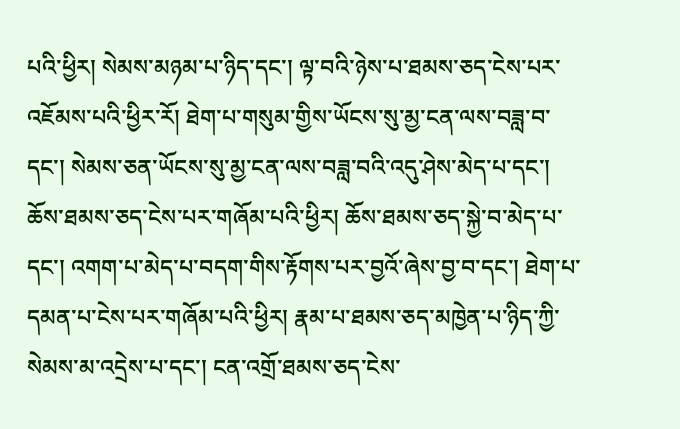པའི་ཕྱིར། སེམས་མཉམ་པ་ཉིད་དང་། ལྟ་བའི་ཉེས་པ་ཐམས་ཅད་ངེས་པར་འཇོམས་པའི་ཕྱིར་རོ། ཐེག་པ་གསུམ་གྱིས་ཡོངས་སུ་མྱ་ངན་ལས་བཟླ་བ་དང་། སེམས་ཅན་ཡོངས་སུ་མྱ་ངན་ལས་བཟླ་བའི་འདུ་ཤེས་མེད་པ་དང་། ཆོས་ཐམས་ཅད་ངེས་པར་གཞོམ་པའི་ཕྱིར། ཆོས་ཐམས་ཅད་སྐྱེ་བ་མེད་པ་དང་། འགག་པ་མེད་པ་བདག་གིས་རྟོགས་པར་བྱའོ་ཞེས་བྱ་བ་དང་། ཐེག་པ་དམན་པ་ངེས་པར་གཞོམ་པའི་ཕྱིར། རྣམ་པ་ཐམས་ཅད་མཁྱེན་པ་ཉིད་ཀྱི་སེམས་མ་འདྲེས་པ་དང་། ངན་འགྲོ་ཐམས་ཅད་ངེས་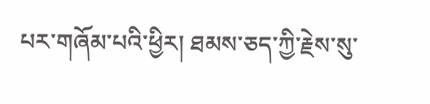པར་གཞོམ་པའི་ཕྱིར། ཐམས་ཅད་ཀྱི་རྗེས་སུ་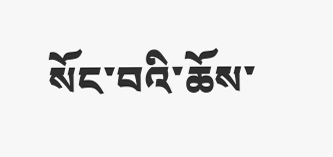སོང་བའི་ཆོས་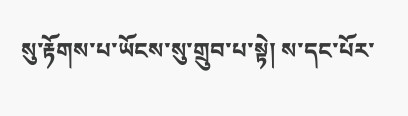སུ་རྟོགས་པ་ཡོངས་སུ་གྲུབ་པ་སྟེ། ས་དང་པོར་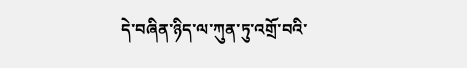དེ་བཞིན་ཉིད་ལ་ཀུན་ཏུ་འགྲོ་བའི་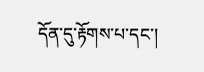དོན་དུ་རྟོགས་པ་དང་།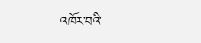འཁོར་བའི་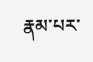རྣམ་པར་